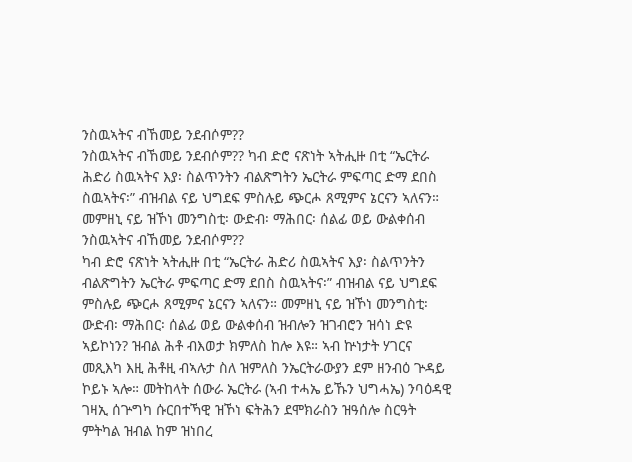ንስዉኣትና ብኸመይ ንደብሶም??
ንስዉኣትና ብኸመይ ንደብሶም?? ካብ ድሮ ናጽነት ኣትሒዙ በቲ “ኤርትራ ሕድሪ ስዉኣትና እያ፡ ስልጥንትን ብልጽግትን ኤርትራ ምፍጣር ድማ ደበስ ስዉኣትና፡” ብዝብል ናይ ህግደፍ ምስሉይ ጭርሖ ጸሚምና ኔርናን ኣለናን። መምዘኒ ናይ ዝኾነ መንግስቲ፡ ውድብ፡ ማሕበር፡ ሰልፊ ወይ ውልቀሰብ
ንስዉኣትና ብኸመይ ንደብሶም??
ካብ ድሮ ናጽነት ኣትሒዙ በቲ “ኤርትራ ሕድሪ ስዉኣትና እያ፡ ስልጥንትን ብልጽግትን ኤርትራ ምፍጣር ድማ ደበስ ስዉኣትና፡” ብዝብል ናይ ህግደፍ ምስሉይ ጭርሖ ጸሚምና ኔርናን ኣለናን። መምዘኒ ናይ ዝኾነ መንግስቲ፡ ውድብ፡ ማሕበር፡ ሰልፊ ወይ ውልቀሰብ ዝብሎን ዝገብሮን ዝሳነ ድዩ ኣይኮነን? ዝብል ሕቶ ብእወታ ክምለስ ከሎ እዩ። ኣብ ኵነታት ሃገርና መጺእካ እዚ ሕቶዚ ብኣሉታ ስለ ዝምለስ ንኤርትራውያን ደም ዘንብዕ ጕዳይ ኮይኑ ኣሎ። መትከላት ሰውራ ኤርትራ (ኣብ ተሓኤ ይኹን ህግሓኤ) ንባዕዳዊ ገዛኢ ሰጕግካ ሱርበተኻዊ ዝኾነ ፍትሕን ደሞክራስን ዝዓሰሎ ስርዓት ምትካል ዝብል ከም ዝነበረ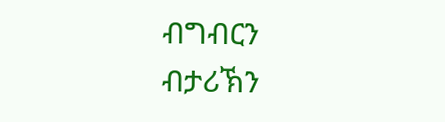ብግብርን ብታሪኽን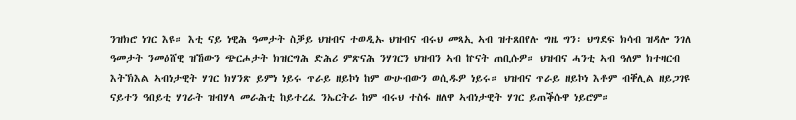ንዝክሮ ነገር እዩ። እቲ ናይ ነዊሕ ዓመታት ስቓይ ህዝብና ተወዲኡ ህዝብና ብሩህ መጻኢ ኣብ ዝተጸበየሉ ግዜ ግን፡ ህግደፍ ክሳብ ዝዳሎ ንገለ ዓመታት ንመዕሸዊ ዝኸውን ጭርሖታት ክዝርግሕ ድሕሪ ምጽናሕ ንሃገርን ህዝብን ኣብ ኵናት ጠቢሱዎ። ህዝብና ሓንቲ ኣብ ዓለም ክተዛርብ እትኽእል ኣብነታዊት ሃገር ክሃንጽ ይምነ ነይሩ ጥራይ ዘይኮነ ከም ውሁብውን ወሲዱዎ ነይሩ። ህዝብና ጥራይ ዘይኮነ እቶም ብቐሊል ዘይጋገዩ ናይተን ዓበይቲ ሃገራት ዝብሃላ መራሕቲ ከይተረፈ ንኤርትራ ከም ብሩህ ተስፋ ዘለዋ ኣብነታዊት ሃገር ይጠቕሱዋ ነይሮም።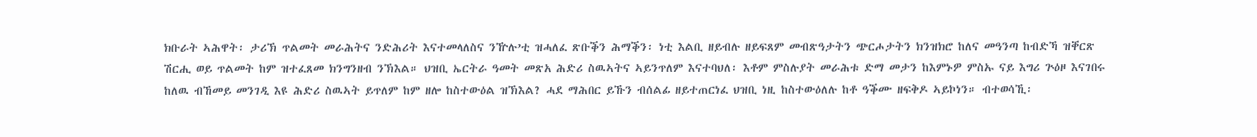ክቡራት ኣሕዋት፡ ታሪኽ ጥልመት መራሕትና ንድሕሪት እናተመላለስና ንዅሉ’ቲ ዝሓለፈ ጽቡቕን ሕማቕን፡ ነቲ እልቢ ዘይብሉ ዘይፍጸም መብጽዓታትን ጭርሖታትን ክንዝክሮ ከለና መዓንጣ ከብድኻ ዝቐርጽ ሽርሒ ወይ ጥልመት ከም ዝተፈጸመ ክንግንዘብ ንኽእል። ህዝቢ ኤርትራ ዓመት መጽአ ሕድሪ ስዉኣትና ኣይንጥለም እናተባህለ፡ እቶም ምስሉያት መራሕቱ ድማ መታን ከእምኑዎ ምስኡ ናይ እግሪ ጕዕዞ እናገበሩ ከለዉ ብኸመይ መንገዲ እዩ ሕድሪ ስዉኣት ይጥለም ከም ዘሎ ከስተውዕል ዝኽእል? ሓደ ማሕበር ይኹን ብሰልፊ ዘይተጠርነፈ ህዝቢ ነዚ ከስተውዕለሉ ከቶ ዓቕሙ ዘፍቅዶ ኣይኮነን። ብተወሳኺ፡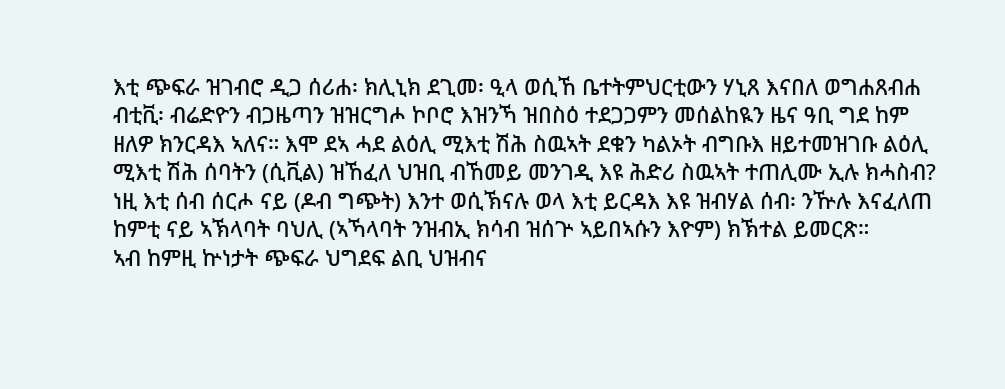እቲ ጭፍራ ዝገብሮ ዲጋ ሰሪሐ፡ ክሊኒክ ደጊመ፡ ዒላ ወሲኸ ቤተትምህርቲውን ሃኒጸ እናበለ ወግሐጸብሐ ብቲቪ፡ ብሬድዮን ብጋዜጣን ዝዝርግሖ ኮቦሮ እዝንኻ ዝበስዕ ተደጋጋምን መሰልከዪን ዜና ዓቢ ግደ ከም ዘለዎ ክንርዳእ ኣለና። እሞ ደኣ ሓደ ልዕሊ ሚእቲ ሽሕ ስዉኣት ደቁን ካልኦት ብግቡእ ዘይተመዝገቡ ልዕሊ ሚእቲ ሽሕ ሰባትን (ሲቪል) ዝኸፈለ ህዝቢ ብኸመይ መንገዲ እዩ ሕድሪ ስዉኣት ተጠሊሙ ኢሉ ክሓስብ? ነዚ እቲ ሰብ ሰርሖ ናይ (ዶብ ግጭት) እንተ ወሲኽናሉ ወላ እቲ ይርዳእ እዩ ዝብሃል ሰብ፡ ንዅሉ እናፈለጠ ከምቲ ናይ ኣኽላባት ባህሊ (ኣኻላባት ንዝብኢ ክሳብ ዝሰጕ ኣይበኣሱን እዮም) ክኽተል ይመርጽ።
ኣብ ከምዚ ኵነታት ጭፍራ ህግደፍ ልቢ ህዝብና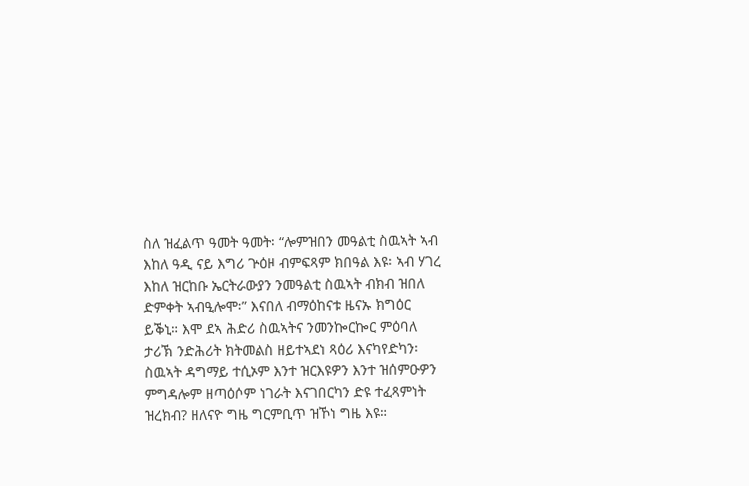ስለ ዝፈልጥ ዓመት ዓመት፡ “ሎምዝበን መዓልቲ ስዉኣት ኣብ እከለ ዓዲ ናይ እግሪ ጕዕዞ ብምፍጻም ክበዓል እዩ፡ ኣብ ሃገረ እከለ ዝርከቡ ኤርትራውያን ንመዓልቲ ስዉኣት ብክብ ዝበለ ድምቀት ኣብዒሎሞ፡” እናበለ ብማዕከናቱ ዜናኡ ክግዕር ይቕኒ። እሞ ደኣ ሕድሪ ስዉኣትና ንመንኰርኰር ምዕባለ ታሪኽ ንድሕሪት ክትመልስ ዘይተኣደነ ጻዕሪ እናካየድካን፡ ስዉኣት ዳግማይ ተሲኦም እንተ ዝርእዩዎን እንተ ዝሰምዑዎን ምግዳሎም ዘጣዕሶም ነገራት እናገበርካን ድዩ ተፈጻምነት ዝረክብ? ዘለናዮ ግዜ ግርምቢጥ ዝኾነ ግዜ እዩ።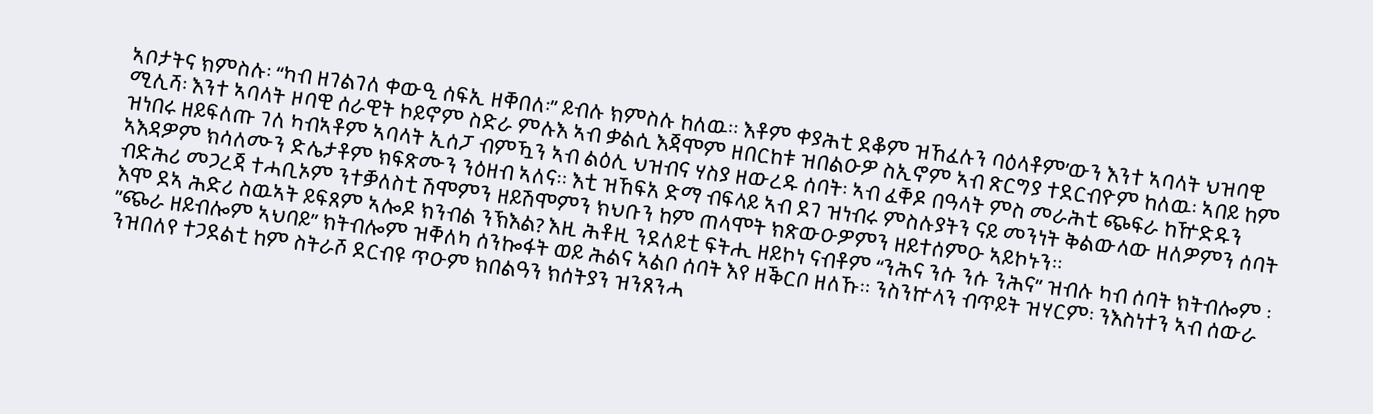ኣቦታትና ክምስሉ፡ “ካብ ዘገልገለ ቀውዒ ሰፍኢ ዘቐበለ፡” ይብሉ ክምስሉ ከለዉ። እቶም ቀያሕቲ ደቆም ዝኸፈሉን ባዕላቶም’ውን እንተ ኣባላት ህዝባዊ ሚሊሻ፡ እንተ ኣባላት ዞባዊ ሰራዊት ኮይኖም ስድራ ምሉእ ኣብ ቃልሲ እጃሞም ዘበርከቱ ዝበልዑዎ ስኢኖም ኣብ ጽርግያ ተደርብዮም ከለዉ፡ ኣበይ ከም ዝነበሩ ዘይፍለጡ ገለ ካብኣቶም ኣባላት ኢሰፓ ብምዃን ኣብ ልዕሊ ህዝብና ሃስያ ዘውረዱ ሰባት፡ ኣብ ፈቐዶ በዓላት ምስ መራሕቲ ጭፍራ ከዅድዱን ኣእዳዎም ክሳለሙን ድሌታቶም ክፍጽሙን ንዕዘብ ኣለና። እቲ ዝኸፍአ ድማ ብፍላይ ኣብ ደገ ዝነብሩ ምስሉያትን ናይ መንነት ቅልውላው ዘለዎምን ሰባት ብድሕሪ መጋረጃ ተሓቢኦም ንተቓለስቲ ሽሞምን ዘይሽሞምን ክህቡን ከም ጠላሞት ክጽውዑዎምን ዘይተሰምዑ ኣይኮኑን።
እሞ ደኣ ሕድሪ ስዉኣት ይፍጸም ኣሎዶ ክንብል ንኽእል? እዚ ሕቶዚ ንደለይቲ ፍትሒ ዘይኮነ ናብቶም “ንሕና ንሱ ንሱ ንሕና” ዝብሉ ካብ ሰባት ክትብሎም ፡ ”ጭራ ዘይብሎም ኣህባይ” ክትብሎም ዝቐለካ ሰንኰፋት ወይ ሕልና ኣልቦ ሰባት እየ ዘቕርቦ ዘለኹ። ንስንኵላን ብጥይት ዝሃርም፡ ንእስነተን ኣብ ሰውራ ንዝበለየ ተጋደልቲ ከም ስትራሾ ደርብዩ ጥዑም ክበልዓን ክሰትያን ዝንጸንሓ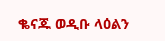ቈናጁ ወዲቡ ላዕልን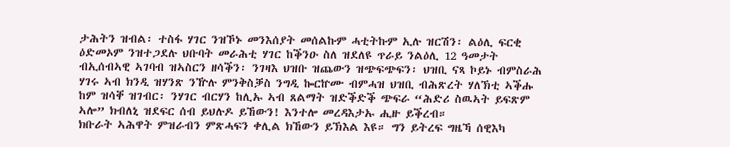ታሕትን ዝብል፡ ተስፋ ሃገር ንዝኾኑ መንእሰያት መሰልኩም ሓቲትኩም ኢሉ ዝርሽን፡ ልዕሊ ፍርቂ ዕድመኦም ንዝተጋደሉ ህቡባት መራሕቲ ሃገር ከቕንዑ ስለ ዝደለዩ ጥራይ ንልዕሊ 12 ዓመታት ብኢሰብኣዊ ኣገባብ ዝኣስርን ዘሳቕን፡ ንገዛእ ህዝቡ ዝጨውን ዝጭፍጭፍን፡ ህዝቢ ናጻ ኮይኑ ብምስራሕ ሃገሩ ኣብ ክንዲ ዝሃንጽ ንዅሉ ምንቅስቓስ ንግዲ ኰርኵሙ ብምሓዝ ህዝቢ ብሕጽረት ሃለኽቲ ኣቕሑ ከም ዝሳቐ ዝገብር፡ ንሃገር ብርሃን ከሊኡ ኣብ ጸልማት ዝድቕድቕ ጭፍራ “ሕድሪ ስዉኣት ይፍጽም ኣሎ” ክብለኒ ዝደፍር ሰብ ይህሉዶ ይኸውን! እንተሎ መረዳእታኡ ሒዙ ይቕረብ።
ክቡራት ኣሕዋት ምዝራብን ምጽሓፍን ቀሊል ክኸውን ይኽእል እዩ። ግን ይትረፍ ግዜኻ ሰዊእካ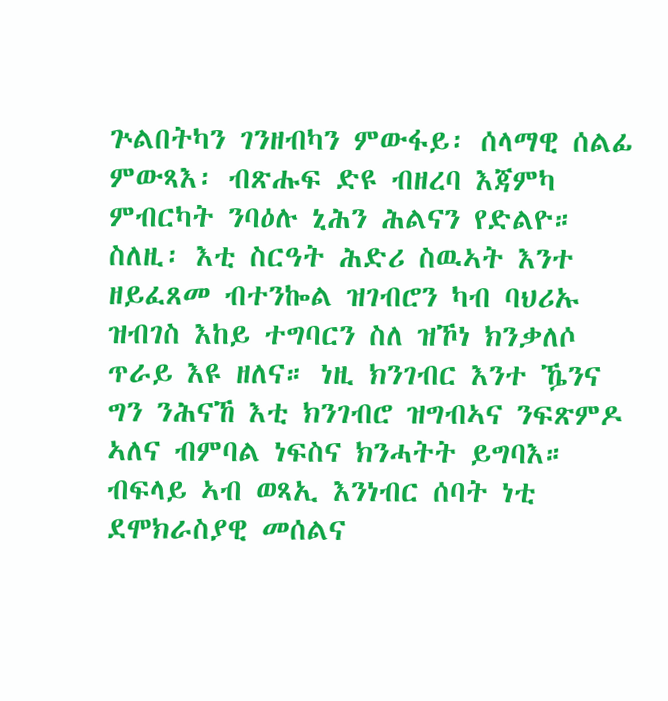ጕልበትካን ገንዘብካን ምውፋይ፡ ሰላማዊ ሰልፊ ምውጻእ፡ ብጽሑፍ ድዩ ብዘረባ እጃምካ ምብርካት ንባዕሉ ኒሕን ሕልናን የድልዮ። ስለዚ፡ እቲ ስርዓት ሕድሪ ስዉኣት እንተ ዘይፈጸመ ብተንኰል ዝገብሮን ካብ ባህሪኡ ዝብገስ እከይ ተግባርን ስለ ዝኾነ ክንቃለሶ ጥራይ እዩ ዘለና። ነዚ ክንገብር እንተ ዄንና ግን ንሕናኸ እቲ ክንገብሮ ዝግብኣና ንፍጽምዶ ኣለና ብምባል ነፍስና ክንሓትት ይግባእ። ብፍላይ ኣብ ወጻኢ እንነብር ሰባት ነቲ ደሞክራስያዊ መሰልና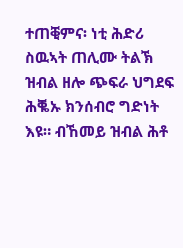ተጠቒምና፡ ነቲ ሕድሪ ስዉኣት ጠሊሙ ትልኽ ዝብል ዘሎ ጭፍራ ህግደፍ ሕቘኡ ክንሰብሮ ግድነት እዩ። ብኸመይ ዝብል ሕቶ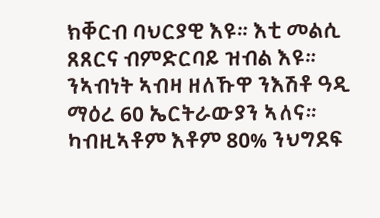ክቐርብ ባህርያዊ እዩ። እቲ መልሲ ጸጸርና ብምድርባይ ዝብል እዩ። ንኣብነት ኣብዛ ዘለኹዋ ንእሽቶ ዓዲ ማዕረ 60 ኤርትራውያን ኣለና። ካብዚኣቶም እቶም 80% ንህግደፍ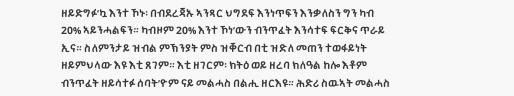ዘይድግፉ’ኳ እንተ ኾኑ፡ በብደረጃኡ ኣንጻር ህግደፍ እንነጥፍን እንቃለስን ግን ካብ 20% ኣይንሓልፍን። ካብዞም 20% እንተ ኾነ’ውን ብንጥፈት እንሳተፍ ፍርቅና ጥራይ ኢና። ስለምንታይ ዝብል ምኽንያት ምስ ዝቐርብ በቲ ዝድለ መጠን ተወፋይነት ዘይምህላው እዩ እቲ ጸገም። እቲ ዘገርም፡ ክትዕ ወይ ዘረባ ክለዓል ከሎ እቶም ብንጥፈት ዘይሳተፉ ሰባት’ዮም ናይ መልሓስ በልሒ ዘርእዩ። ሕድሪ ስዉኣት መልሓስ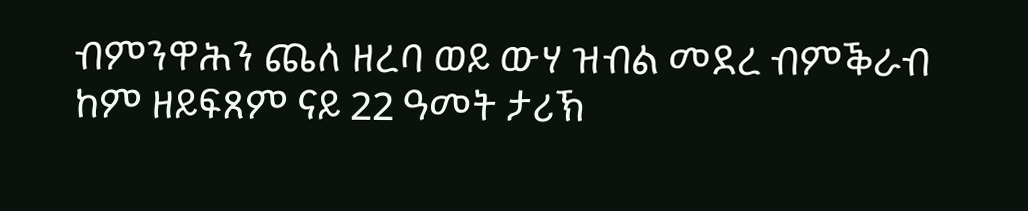ብምንዋሕን ጨለ ዘረባ ወይ ውሃ ዝብል መደረ ብምቕራብ ከም ዘይፍጸም ናይ 22 ዓመት ታሪኽ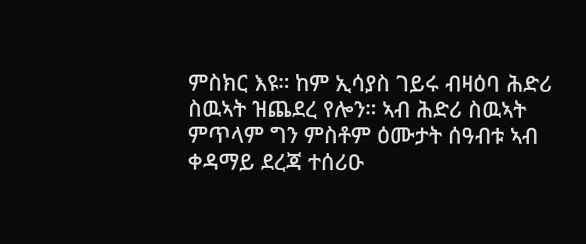ምስክር እዩ። ከም ኢሳያስ ገይሩ ብዛዕባ ሕድሪ ስዉኣት ዝጨደረ የሎን። ኣብ ሕድሪ ስዉኣት ምጥላም ግን ምስቶም ዕሙታት ሰዓብቱ ኣብ ቀዳማይ ደረጃ ተሰሪዑ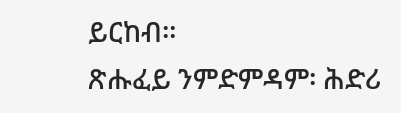ይርከብ።
ጽሑፈይ ንምድምዳም፡ ሕድሪ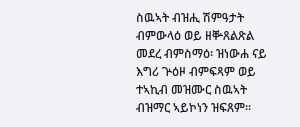ስዉኣት ብዝሒ ሽምዓታት ብምውላዕ ወይ ዘቝጸልጽል መደረ ብምስማዕ፡ ዝነውሐ ናይ እግሪ ጕዕዞ ብምፍጻም ወይ ተኣኪብ መዝሙር ስዉኣት ብዝማር ኣይኮነን ዝፍጸም።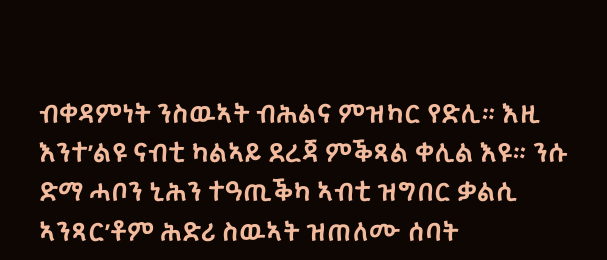ብቀዳምነት ንስዉኣት ብሕልና ምዝካር የድሊ። እዚ እንተ’ልዩ ናብቲ ካልኣይ ደረጃ ምቕጻል ቀሊል እዩ። ንሱ ድማ ሓቦን ኒሕን ተዓጢቕካ ኣብቲ ዝግበር ቃልሲ ኣንጻር’ቶም ሕድሪ ስዉኣት ዝጠለሙ ሰባት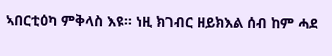ኣበርቲዕካ ምቅላስ እዩ። ነዚ ክገብር ዘይክእል ሰብ ከም ሓደ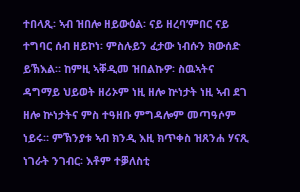ተበላጺ፡ ኣብ ዝበሎ ዘይውዕል፡ ናይ ዘረባ’ምበር ናይ ተግባር ሰብ ዘይኮነ፡ ምስሉይን ፈታው ነብሱን ክውሰድ ይኽእል። ከምዚ ኣቐዲመ ዝበልኩዎ፡ ስዉኣትና ዳግማይ ህይወት ዘሪኦም ነዚ ዘሎ ኵነታት ነዚ ኣብ ደገ ዘሎ ኵነታትና ምስ ተዓዘቡ ምግዳሎም መጣዓሶም ነይሩ። ምኽንያቱ ኣብ ክንዲ እዚ ክጥቀስ ዝጸንሐ ሃናጺ ነገራት ንገብር፡ እቶም ተቓለስቲ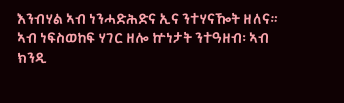እንብሃል ኣብ ነንሓድሕድና ኢና ንተሃናዀት ዘለና። ኣብ ነፍስወከፍ ሃገር ዘሎ ኵነታት ንተዓዘብ፡ ኣብ ክንዲ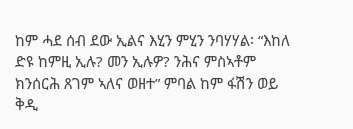ከም ሓደ ሰብ ደው ኢልና እሂን ምሂን ንባሃሃል፡ “እከለ ድዩ ከምዚ ኢሉ? መን ኢሉዎ? ንሕና ምስኣቶም ክንሰርሕ ጸገም ኣለና ወዘተ” ምባል ከም ፋሽን ወይ ቅዲ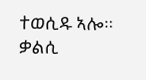ተወሲዱ ኣሎ። ቃልሲ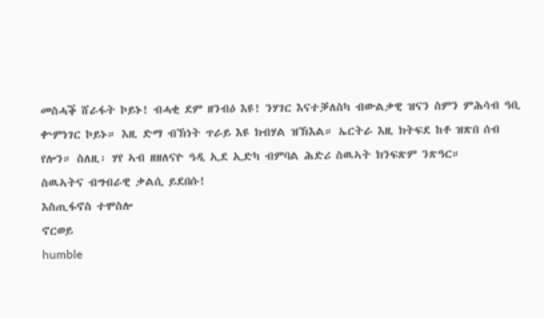መስሓቕ ሸራፋት ኮይኑ! ብሓቂ ደም ዘንብዕ እዩ! ንሃገር እናተቓለስካ ብውልቃዊ ዝናን ስምን ምሕሳብ ዓቢ ቍምነገር ኮይኑ። እዚ ድማ ብኽነት ጥራይ እዩ ክብሃል ዝኽእል። ኤርትራ እዚ ክትፍደ ከቶ ዝጽበ ሰብ የሎን። ስለዚ፡ ሃየ ኣብ ዘዘለናዮ ዓዲ ኢደ ኢድካ ብምባል ሕድሪ ስዉኣት ክንፍጽም ንጽዓር።
ስዉኣትና ብግብራዊ ቃልሲ ይደበሱ!
እስጢፋኖስ ተሞስሎ
ኖርወይ
humble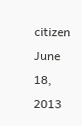citizen June 18, 2013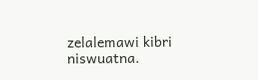zelalemawi kibri niswuatna.